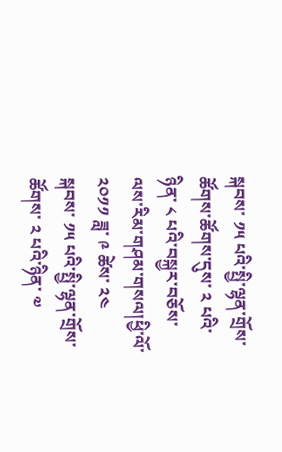སྐབས་ ༡༥ པའི་སྤྱི་ལྷན་གྲོས་ཚོགས་ཚོགས་དུས་ ༢ པའི་ཉིན་ ༨ པའི་བསྐྱར་བཅོས་ལས་རིམ་གཤམ་གསལ།ཕྱི་ལོ་ ༢༠༡༡ ཟླ་ ༩ ཚེས་ ༢༤
སྐབས་ ༡༥ པའི་སྤྱི་ལྷན་གྲོས་ཚོགས་ ༢ པའི་ཉིན་ ༧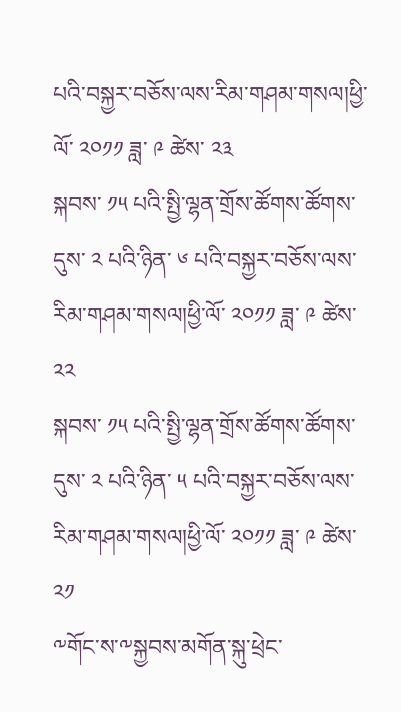པའི་བསྐྱར་བཅོས་ལས་རིམ་གཤམ་གསལ།ཕྱི་ལོ་ ༢༠༡༡ ཟླ་ ༩ ཚེས་ ༢༣
སྐབས་ ༡༥ པའི་སྤྱི་ལྷན་གྲོས་ཚོགས་ཚོགས་དུས་ ༢ པའི་ཉིན་ ༦ པའི་བསྐྱར་བཅོས་ལས་རིམ་གཤམ་གསལ།ཕྱི་ལོ་ ༢༠༡༡ ཟླ་ ༩ ཚེས་ ༢༢
སྐབས་ ༡༥ པའི་སྤྱི་ལྷན་གྲོས་ཚོགས་ཚོགས་དུས་ ༢ པའི་ཉིན་ ༥ པའི་བསྐྱར་བཅོས་ལས་རིམ་གཤམ་གསལ།ཕྱི་ལོ་ ༢༠༡༡ ཟླ་ ༩ ཚེས་ ༢༡
༸གོང་ས་༸སྐྱབས་མགོན་སྐུ་ཕྲེང་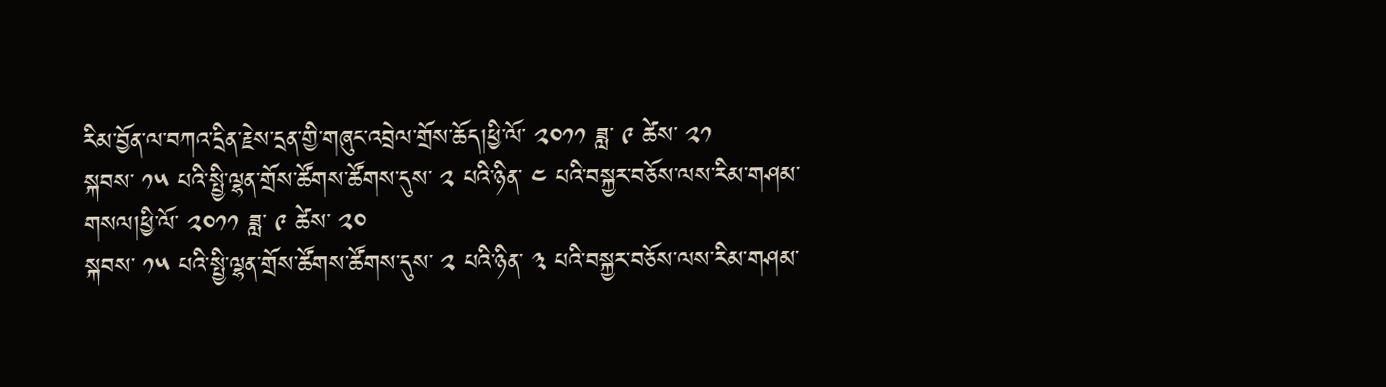རིམ་བྱོན་ལ་བཀའ་དྲིན་རྗེས་དྲན་གྱི་གཞུང་འབྲེལ་གྲོས་ཆོད།ཕྱི་ལོ་ ༢༠༡༡ ཟླ་ ༩ ཚེས་ ༢༡
སྐབས་ ༡༥ པའི་སྤྱི་ལྷན་གྲོས་ཚོགས་ཚོགས་དུས་ ༢ པའི་ཉིན་ ༤ པའི་བསྐྱར་བཅོས་ལས་རིམ་གཤམ་གསལ།ཕྱི་ལོ་ ༢༠༡༡ ཟླ་ ༩ ཚེས་ ༢༠
སྐབས་ ༡༥ པའི་སྤྱི་ལྷན་གྲོས་ཚོགས་ཚོགས་དུས་ ༢ པའི་ཉིན་ ༣ པའི་བསྐྱར་བཅོས་ལས་རིམ་གཤམ་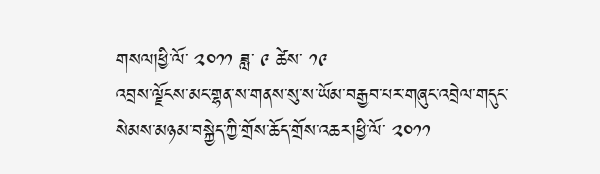གསལ།ཕྱི་ལོ་ ༢༠༡༡ ཟླ་ ༩ ཚེས་ ༡༩
འབྲས་ལྗོངས་མང་གྷན་ས་གནས་སུ་ས་ཡོམ་བརྒྱབ་པར་གཞུང་འབྲེལ་གདུང་སེམས་མཉམ་བསྐྱེད་ཀྱི་གྲོས་ཆོད་གྲོས་འཆར།ཕྱི་ལོ་ ༢༠༡༡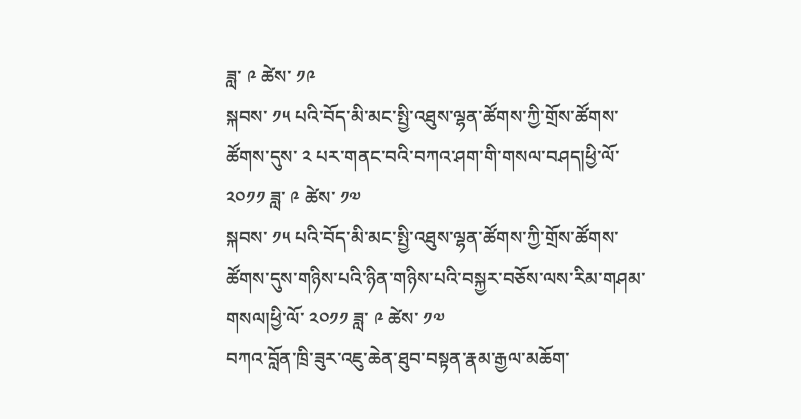ཟླ་ ༩ ཚེས་ ༡༩
སྐབས་ ༡༥ པའི་བོད་མི་མང་སྤྱི་འཐུས་ལྷན་ཚོགས་ཀྱི་གྲོས་ཚོགས་ཚོགས་དུས་ ༢ པར་གནང་བའི་བཀའ་ཤག་གི་གསལ་བཤད།ཕྱི་ལོ་ ༢༠༡༡ ཟླ་ ༩ ཚེས་ ༡༧
སྐབས་ ༡༥ པའི་བོད་མི་མང་སྤྱི་འཐུས་ལྷན་ཚོགས་ཀྱི་གྲོས་ཚོགས་ཚོགས་དུས་གཉིས་པའི་ཉིན་གཉིས་པའི་བསྐྱར་བཅོས་ལས་རིམ་གཤམ་གསལ།ཕྱི་ལོ་ ༢༠༡༡ ཟླ་ ༩ ཚེས་ ༡༧
བཀའ་བློན་ཁྲི་ཟུར་འཇུ་ཆེན་ཐུབ་བསྟན་རྣམ་རྒྱལ་མཆོག་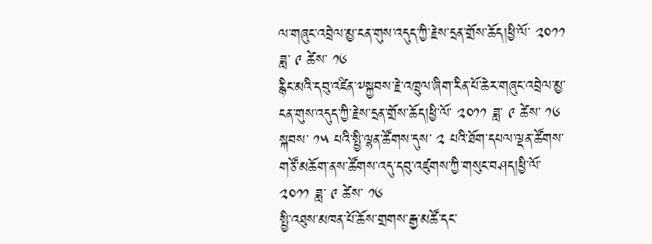ལ་གཞུང་འབྲེལ་མྱ་ངན་གུས་འདུད་ཀྱི་རྗེས་དྲན་གྲོས་ཆོད།ཕྱི་ལོ་ ༢༠༡༡ ཟླ་ ༩ ཚེས་ ༡༦
རྙིང་མའི་དབུ་འཛིན་༸སྐྱབས་རྗེ་འཁྲུལ་ཞིག་རིན་པོ་ཆེར་གཞུང་འབྲེལ་མྱ་ངན་གུས་འདུད་ཀྱི་རྗེས་དྲན་གྲོས་ཆོད།ཕྱི་ལོ་ ༢༠༡༡ ཟླ་ ༩ ཚེས་ ༡༦
སྐབས་ ༡༥ པའི་སྤྱི་ལྷན་ཚོགས་དུས་ ༢ པའི་ཐོག་དཔལ་ལྡན་ཚོགས་གཙོ་མཆོག་ནས་ཚོགས་འདུ་དབུ་འཛུགས་ཀྱི་གསུང་བཤད།ཕྱི་ལོ་ ༢༠༡༡ ཟླ་ ༩ ཚེས་ ༡༦
སྤྱི་འཐུས་མཁན་པོ་ཆོས་གྲགས་རྒྱ་མཚོ་དང་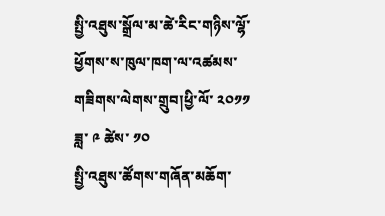སྤྱི་འཐུས་སྒྲོལ་མ་ཚེ་རིང་གཉིས་ལྷོ་ཕྱོགས་ས་ཁུལ་ཁག་ལ་འཚམས་གཟིགས་ལེགས་གྲུབ།ཕྱི་ལོ་ ༢༠༡༡ ཟླ་ ༩ ཚེས་ ༡༠
སྤྱི་འཐུས་ཚོགས་གཞོན་མཆོག་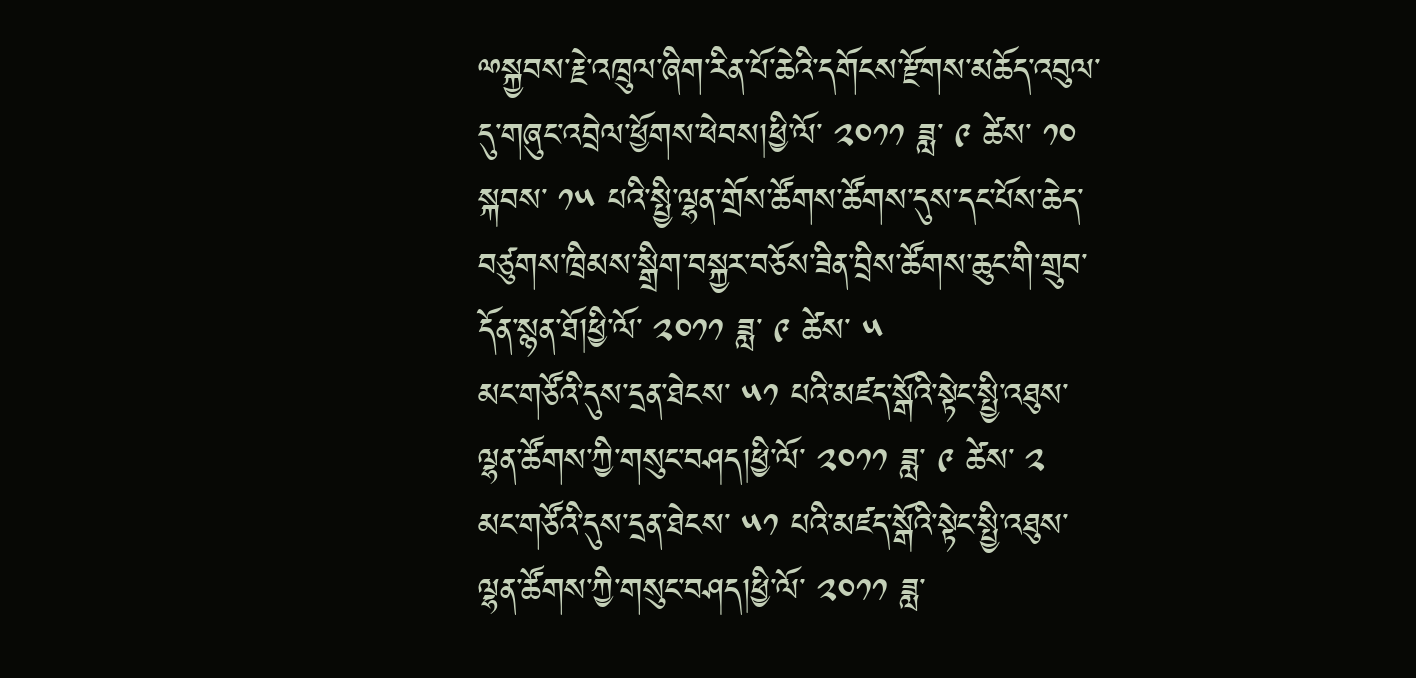ྋསྐྱབས་རྗེ་འཁྲུལ་ཞིག་རིན་པོ་ཆེའི་དགོངས་རྫོགས་མཆོད་འབུལ་དུ་གཞུང་འབྲེལ་ཕྱོགས་ཕེབས།ཕྱི་ལོ་ ༢༠༡༡ ཟླ་ ༩ ཚེས་ ༡༠
སྐབས་ ༡༥ པའི་སྤྱི་ལྷན་གྲོས་ཚོགས་ཚོགས་དུས་དང་པོས་ཆེད་བཙུགས་ཁྲིམས་སྒྲིག་བསྐྱར་བཅོས་ཟིན་བྲིས་ཚོགས་ཆུང་གི་གྲུབ་དོན་སྙན་ཐོ།ཕྱི་ལོ་ ༢༠༡༡ ཟླ་ ༩ ཚེས་ ༥
མང་གཙོའི་དུས་དྲན་ཐེངས་ ༥༡ པའི་མཛད་སྒོའི་སྟེང་སྤྱི་འཐུས་ལྷན་ཚོགས་ཀྱི་གསུང་བཤད།ཕྱི་ལོ་ ༢༠༡༡ ཟླ་ ༩ ཚེས་ ༢
མང་གཙོའི་དུས་དྲན་ཐེངས་ ༥༡ པའི་མཛད་སྒོའི་སྟེང་སྤྱི་འཐུས་ལྷན་ཚོགས་ཀྱི་གསུང་བཤད།ཕྱི་ལོ་ ༢༠༡༡ ཟླ་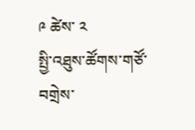༩ ཚེས་ ༢
སྤྱི་འཐུས་ཚོགས་གཙོ་བགྲེས་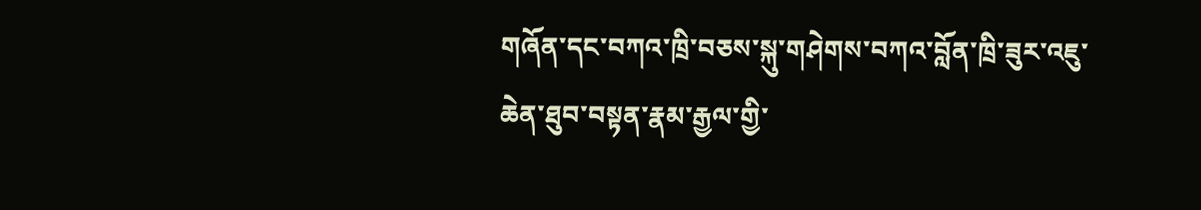གཞོན་དང་བཀའ་ཁྲི་བཅས་སྐུ་གཤེགས་བཀའ་བློན་ཁྲི་ཟུར་འཇུ་ཆེན་ཐུབ་བསྟན་རྣམ་རྒྱལ་གྱི་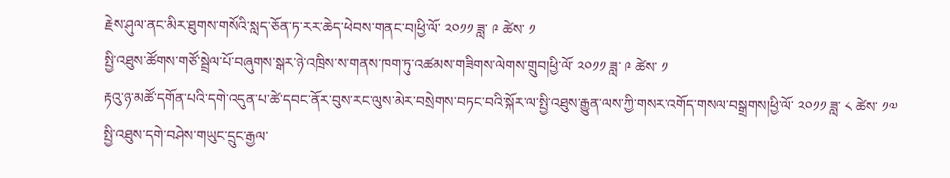རྗེས་ཤུལ་ནང་མིར་ཐུགས་གསོའི་སླད་ཅོན་ཏ་རར་ཆེད་ཕེབས་གནང་བ།ཕྱི་ལོ་ ༢༠༡༡ ཟླ་ ༩ ཚེས་ ༡
སྤྱི་འཐུས་ཚོགས་གཙོ་སྦྲེལ་པོ་བཞུགས་སྒར་ཉེ་འཁྲིས་ས་གནས་ཁག་ཏུ་འཚམས་གཟིགས་ལེགས་གྲུབ།ཕྱི་ལོ་ ༢༠༡༡ ཟླ་ ༩ ཚེས་ ༡
རྟའུ་ཉ་མཚོ་དགོན་པའི་དགེ་འདུན་པ་ཚེ་དབང་ནོར་བུས་རང་ལུས་མེར་བསྲེགས་བཏང་བའི་སྐོར་ལ་སྤྱི་འཐུས་རྒྱུན་ལས་ཀྱི་གསར་འགོད་གསལ་བསྒྲགས།ཕྱི་ལོ་ ༢༠༡༡ ཟླ་ ༨ ཚེས་ ༡༧
སྤྱི་འཐུས་དགེ་བཤེས་གཡུང་དྲུང་རྒྱལ་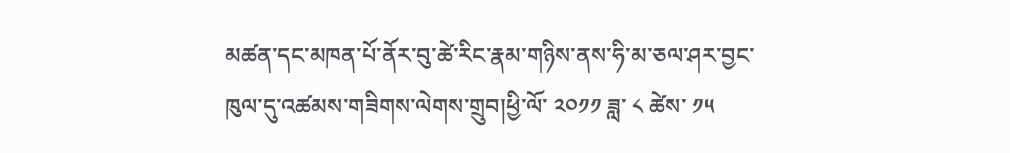མཚན་དང་མཁན་པོ་ནོར་བུ་ཚེ་རིང་རྣམ་གཉིས་ནས་ཧི་མ་ཅལ་ཤར་བྱང་ཁུལ་དུ་འཚམས་གཟིགས་ལེགས་གྲུབ།ཕྱི་ལོ་ ༢༠༡༡ ཟླ་ ༨ ཚེས་ ༡༥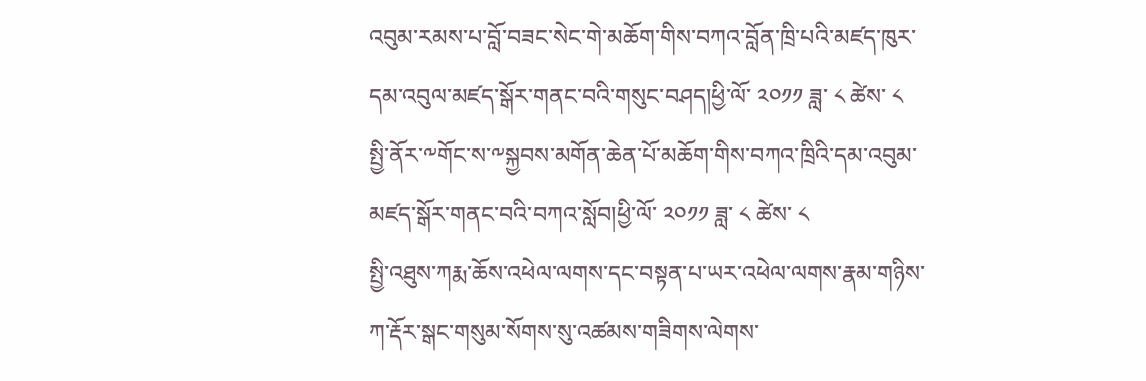འབུམ་རམས་པ་བློ་བཟང་སེང་གེ་མཆོག་གིས་བཀའ་བློན་ཁྲི་པའི་མཛད་ཁུར་དམ་འབུལ་མཛད་སྒོར་གནང་བའི་གསུང་བཤད།ཕྱི་ལོ་ ༢༠༡༡ ཟླ་ ༨ ཚེས་ ༨
སྤྱི་ནོར་༸གོང་ས་༸སྐྱབས་མགོན་ཆེན་པོ་མཆོག་གིས་བཀའ་ཁྲིའི་དམ་འབུམ་མཛད་སྒོར་གནང་བའི་བཀའ་སློབ།ཕྱི་ལོ་ ༢༠༡༡ ཟླ་ ༨ ཚེས་ ༨
སྤྱི་འཐུས་ཀརྨ་ཆོས་འཕེལ་ལགས་དང་བསྟན་པ་ཡར་འཕེལ་ལགས་རྣམ་གཉིས་ཀ་རྡོར་སྒང་གསུམ་སོགས་སུ་འཚམས་གཟིགས་ལེགས་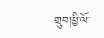གྲུབ།ཕྱི་ལོ་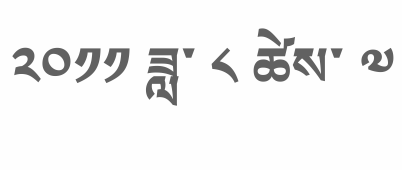༢༠༡༡ ཟླ་ ༨ ཚེས་ ༧